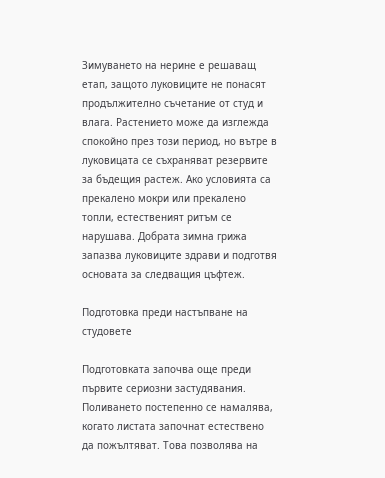Зимуването на нерине е решаващ етап, защото луковиците не понасят продължително съчетание от студ и влага. Растението може да изглежда спокойно през този период, но вътре в луковицата се съхраняват резервите за бъдещия растеж. Ако условията са прекалено мокри или прекалено топли, естественият ритъм се нарушава. Добрата зимна грижа запазва луковиците здрави и подготвя основата за следващия цъфтеж.

Подготовка преди настъпване на студовете

Подготовката започва още преди първите сериозни застудявания. Поливането постепенно се намалява, когато листата започнат естествено да пожълтяват. Това позволява на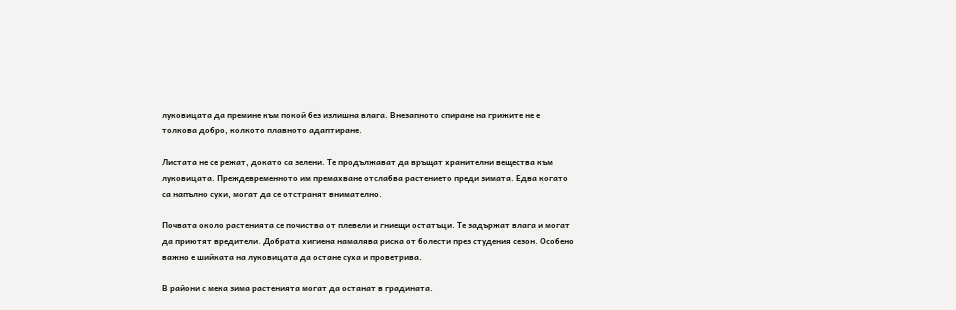луковицата да премине към покой без излишна влага. Внезапното спиране на грижите не е толкова добро, колкото плавното адаптиране.

Листата не се режат, докато са зелени. Те продължават да връщат хранителни вещества към луковицата. Преждевременното им премахване отслабва растението преди зимата. Едва когато са напълно сухи, могат да се отстранят внимателно.

Почвата около растенията се почиства от плевели и гниещи остатъци. Те задържат влага и могат да приютят вредители. Добрата хигиена намалява риска от болести през студения сезон. Особено важно е шийката на луковицата да остане суха и проветрива.

В райони с мека зима растенията могат да останат в градината.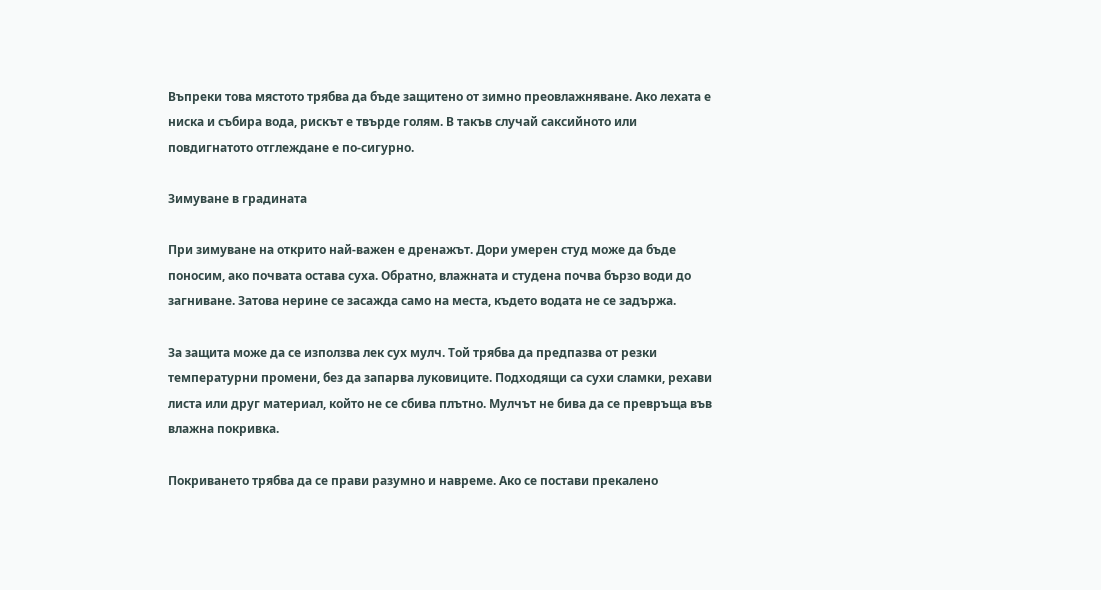Въпреки това мястото трябва да бъде защитено от зимно преовлажняване. Ако лехата е ниска и събира вода, рискът е твърде голям. В такъв случай саксийното или повдигнатото отглеждане е по-сигурно.

Зимуване в градината

При зимуване на открито най-важен е дренажът. Дори умерен студ може да бъде поносим, ако почвата остава суха. Обратно, влажната и студена почва бързо води до загниване. Затова нерине се засажда само на места, където водата не се задържа.

За защита може да се използва лек сух мулч. Той трябва да предпазва от резки температурни промени, без да запарва луковиците. Подходящи са сухи сламки, рехави листа или друг материал, който не се сбива плътно. Мулчът не бива да се превръща във влажна покривка.

Покриването трябва да се прави разумно и навреме. Ако се постави прекалено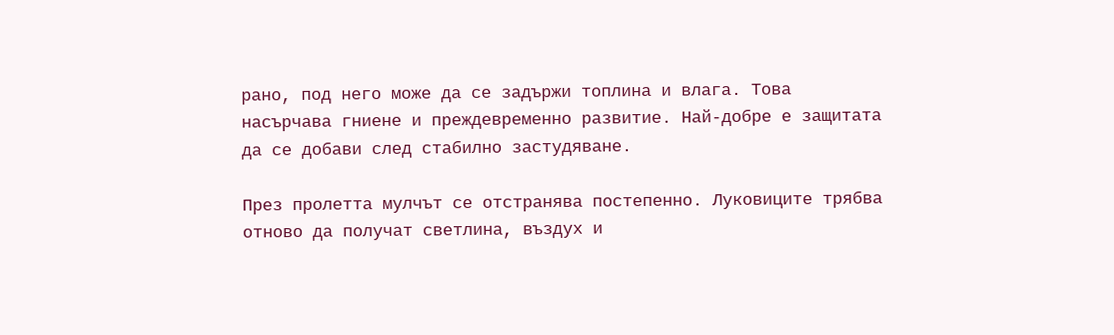рано, под него може да се задържи топлина и влага. Това насърчава гниене и преждевременно развитие. Най-добре е защитата да се добави след стабилно застудяване.

През пролетта мулчът се отстранява постепенно. Луковиците трябва отново да получат светлина, въздух и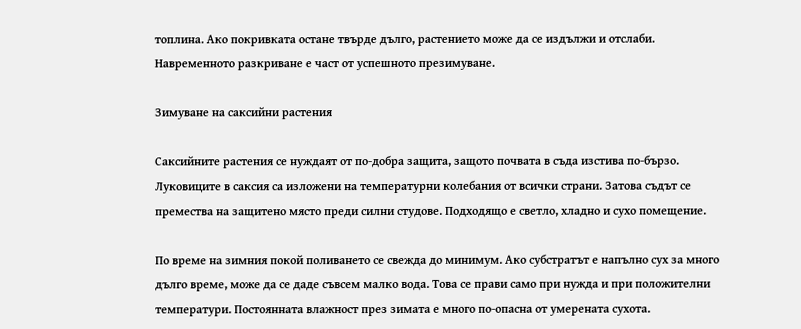топлина. Ако покривката остане твърде дълго, растението може да се издължи и отслаби. Навременното разкриване е част от успешното презимуване.

Зимуване на саксийни растения

Саксийните растения се нуждаят от по-добра защита, защото почвата в съда изстива по-бързо. Луковиците в саксия са изложени на температурни колебания от всички страни. Затова съдът се премества на защитено място преди силни студове. Подходящо е светло, хладно и сухо помещение.

По време на зимния покой поливането се свежда до минимум. Ако субстратът е напълно сух за много дълго време, може да се даде съвсем малко вода. Това се прави само при нужда и при положителни температури. Постоянната влажност през зимата е много по-опасна от умерената сухота.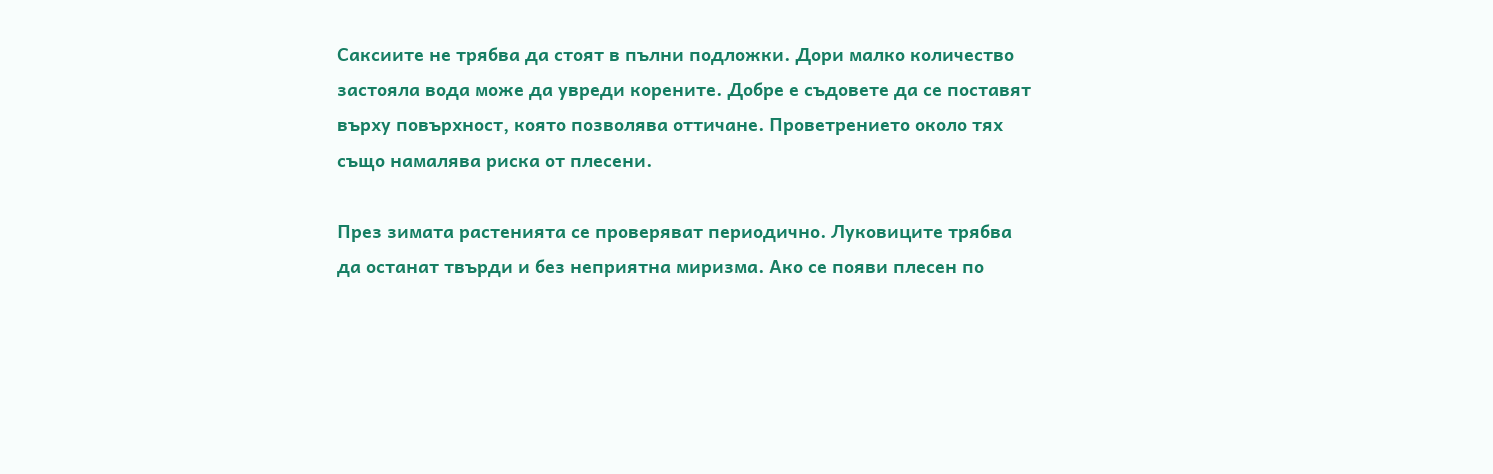Саксиите не трябва да стоят в пълни подложки. Дори малко количество застояла вода може да увреди корените. Добре е съдовете да се поставят върху повърхност, която позволява оттичане. Проветрението около тях също намалява риска от плесени.

През зимата растенията се проверяват периодично. Луковиците трябва да останат твърди и без неприятна миризма. Ако се появи плесен по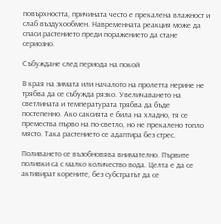повърхността, причината често е прекалена влажност и слаб въздухообмен. Навременната реакция може да спаси растението преди поражението да стане сериозно.

Събуждане след периода на покой

В края на зимата или началото на пролетта нерине не трябва да се събужда рязко. Увеличаването на светлината и температурата трябва да бъде постепенно. Ако саксията е била на хладно, тя се премества първо на по-светло, но не прекалено топло място. Така растението се адаптира без стрес.

Поливането се възобновява внимателно. Първите поливки са с малко количество вода. Целта е да се активират корените, без субстратът да се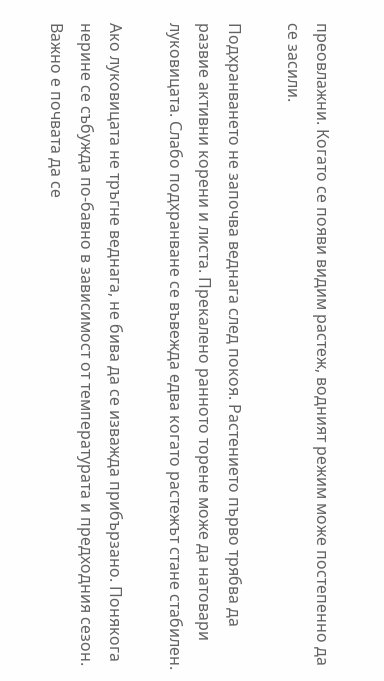преовлажни. Когато се появи видим растеж, водният режим може постепенно да се засили.

Подхранването не започва веднага след покоя. Растението първо трябва да развие активни корени и листа. Прекалено ранното торене може да натовари луковицата. Слабо подхранване се въвежда едва когато растежът стане стабилен.

Ако луковицата не тръгне веднага, не бива да се изважда прибързано. Понякога нерине се събужда по-бавно в зависимост от температурата и предходния сезон. Важно е почвата да се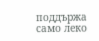поддържа само леко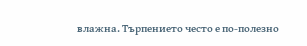влажна. Търпението често е по-полезно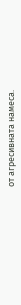от агресивната намеса.